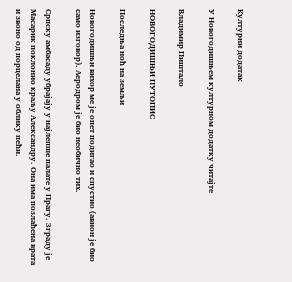Културни додатак

У Новогодишњем културном додатку читајте

Владимир Пиштало

НОВОГОДИШЊИ ПУТОПИС

Последња ноћ на земљи

Новогодишњи вихор ме је опет подигао и спустио (авион је био само изговор). Аеродром је био необично тих.

Српску амбасаду убрајају у најлепше палате у Прагу. Зграду је Масарик поклонио краљу Александру. Она има позлаћена врата и звоно од порцелана у облику пећи.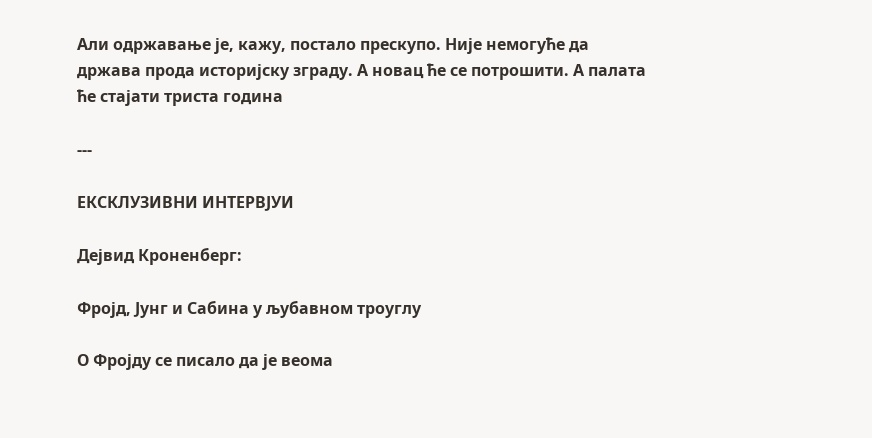Али одржавање је, кажу, постало прескупо. Није немогуће да држава прода историјску зграду. А новац ће се потрошити. А палата ће стајати триста година

---

ЕКСКЛУЗИВНИ ИНТЕРВЈУИ

Дејвид Кроненберг:

Фројд, Јунг и Сабина у љубавном троуглу

О Фројду се писало да је веома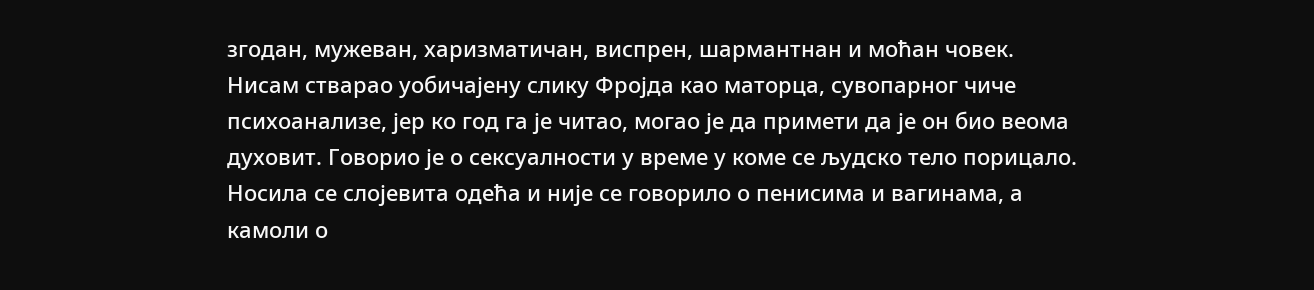згодан, мужеван, харизматичан, виспрен, шармантнан и моћан човек. Нисам стварао уобичајену слику Фројда као маторца, сувопарног чиче психоанализе, јер ко год га је читао, могао је да примети да је он био веома духовит. Говорио је о сексуалности у време у коме се људско тело порицало. Носила се слојевита одећа и није се говорило о пенисима и вагинама, а камоли о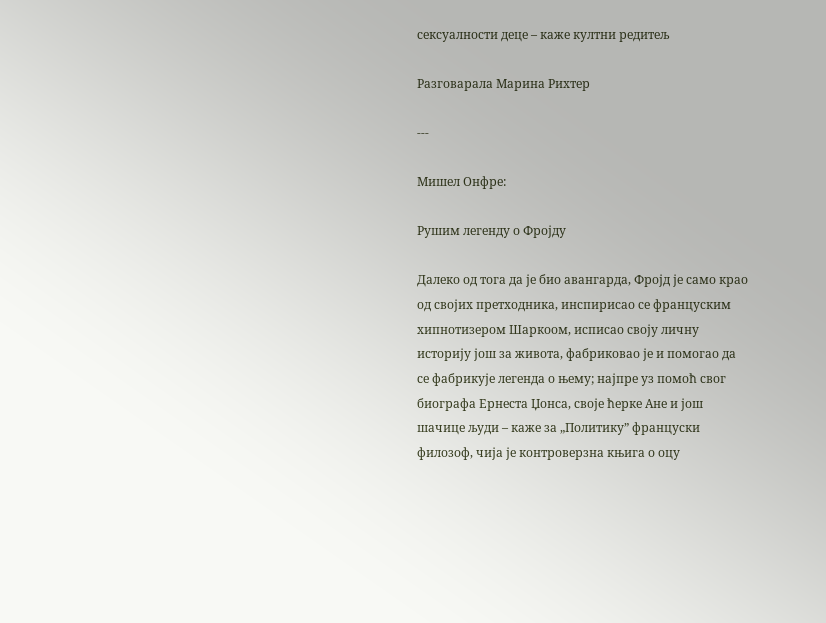сексуалности деце – каже култни редитељ

Разговарала Марина Рихтер

---

Мишел Онфре:

Рушим легенду о Фројду

Далеко од тога да је био авангарда, Фројд је само крао од својих претходника, инспирисао се француским хипнотизером Шаркоом, исписао своју личну историју још за живота, фабриковао је и помогао да се фабрикује легенда о њему; најпре уз помоћ свог биографа Ернеста Џонса, своје ћерке Ане и још шачице људи – каже за „Политику” француски филозоф, чија је контроверзна књига о оцу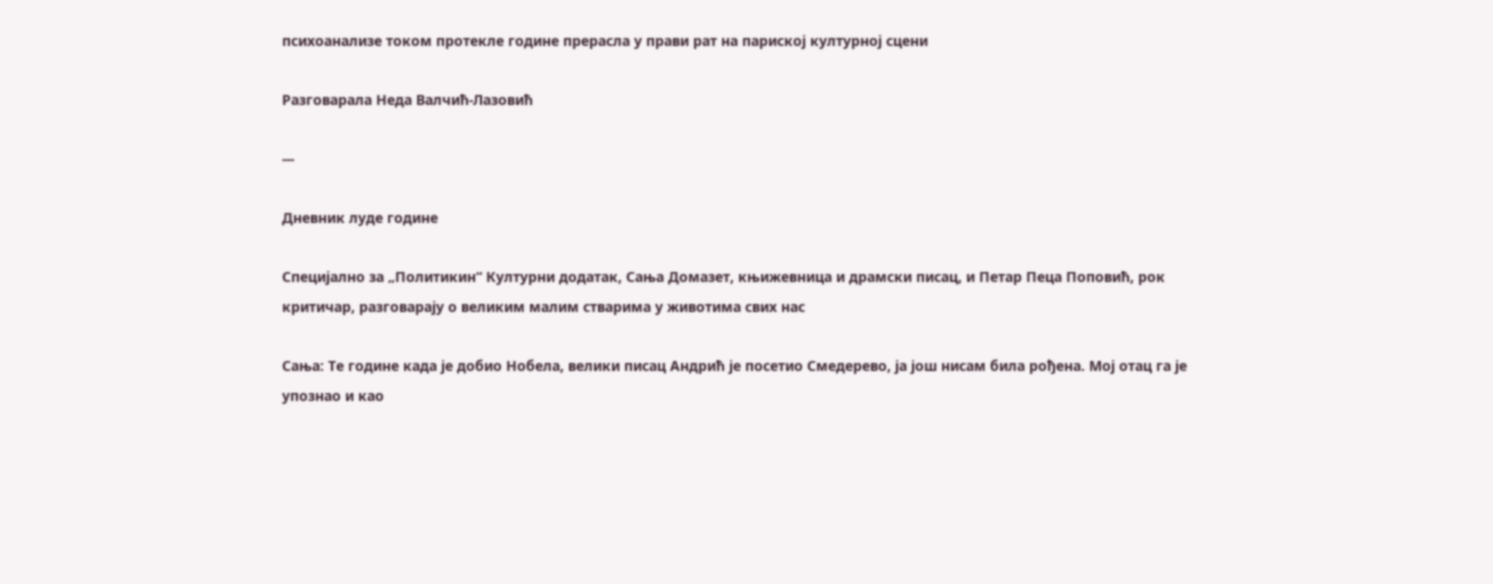психоанализе током протекле године прерасла у прави рат на париској културној сцени

Разговарала Неда Валчић-Лазовић

---

Дневник луде године

Специјално за „Политикин“ Културни додатак, Сања Домазет, књижевница и драмски писац, и Петар Пеца Поповић, рок критичар, разговарају о великим малим стварима у животима свих нас

Сања: Те године када је добио Нобела, велики писац Андрић је посетио Смедерево, ја још нисам била рођена. Мој отац га је упознао и као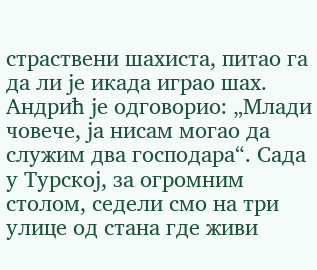страствени шахиста, питао га да ли је икада играо шах. Андрић је одговорио: „Млади човече, ја нисам могао да служим два господара“. Сада у Турској, за огромним столом, седели смо на три улице од стана где живи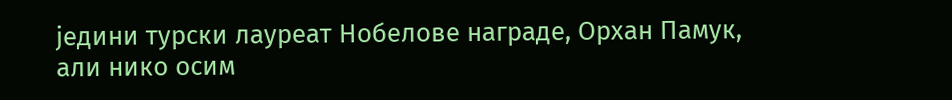једини турски лауреат Нобелове награде, Орхан Памук, али нико осим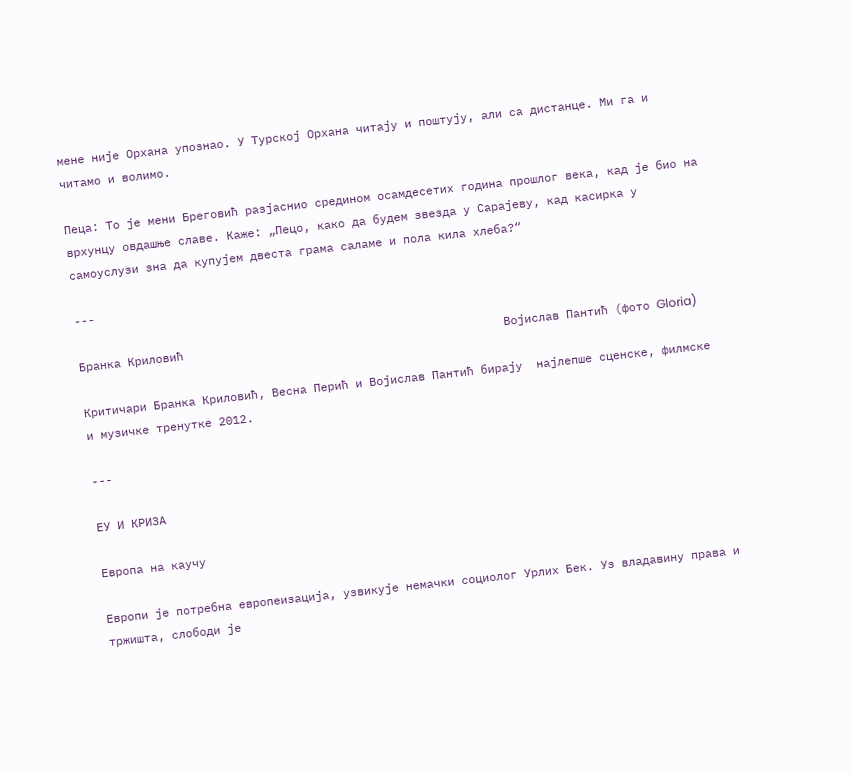мене није Орхана упознао. У Турској Орхана читају и поштују, али са дистанце. Ми га и читамо и волимо.

Пеца: То је мени Бреговић разјаснио средином осамдесетих година прошлог века, кад је био на врхунцу овдашње славе. Каже: „Пецо, како да будем звезда у Сарајеву, кад касирка у самоуслузи зна да купујем двеста грама саламе и пола кила хлеба?“

---

Бранка Криловић                                              Војислав Пантић (фото Gloria)

Критичари Бранка Криловић, Весна Перић и Војислав Пантић бирају  најлепше сценске, филмске и музичке тренутке 2012.

---

ЕУ И КРИЗА

Европа на каучу

Европи је потребна европеизација, узвикује немачки социолог Урлих Бек. Уз владавину права и тржишта, слободи је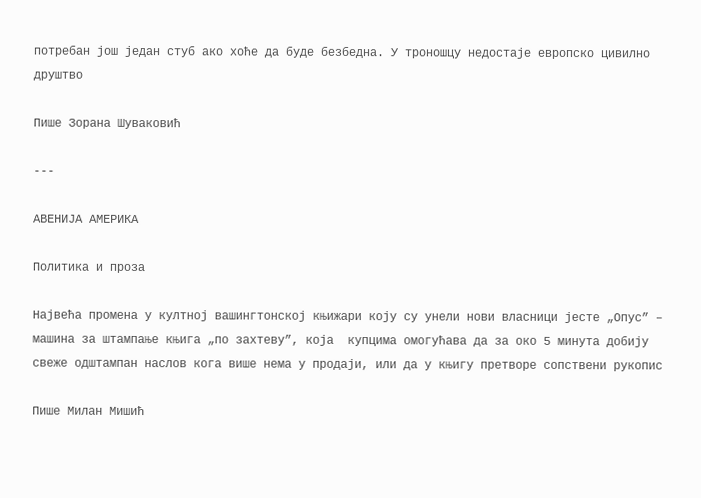потребан још један стуб ако хоће да буде безбедна. У троношцу недостаје европско цивилно друштво

Пише Зорана Шуваковић

---

АВЕНИЈА АМЕРИКА

Политика и проза

Највећа промена у култној вашингтонској књижари коју су унели нови власници јесте „Опус” – машина за штампање књига „по захтеву”, која  купцима омогућава да за око 5 минута добију свеже одштампан наслов кога више нема у продаји, или да у књигу претворе сопствени рукопис

Пише Милан Мишић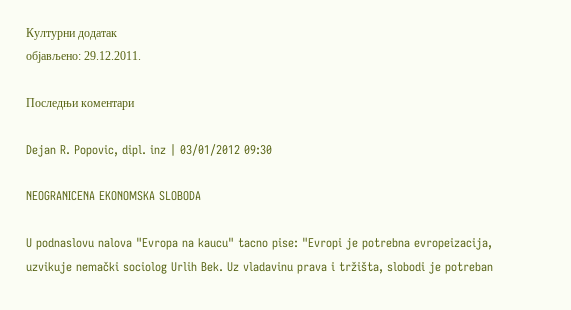Културни додатак
објављено: 29.12.2011.

Последњи коментари

Dejan R. Popovic, dipl. inz | 03/01/2012 09:30

NEOGRANICENA EKONOMSKA SLOBODA

U podnaslovu nalova "Evropa na kaucu" tacno pise: "Evropi je potrebna evropeizacija, uzvikuje nemački sociolog Urlih Bek. Uz vladavinu prava i tržišta, slobodi je potreban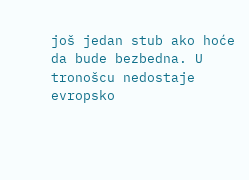još jedan stub ako hoće da bude bezbedna. U tronošcu nedostaje evropsko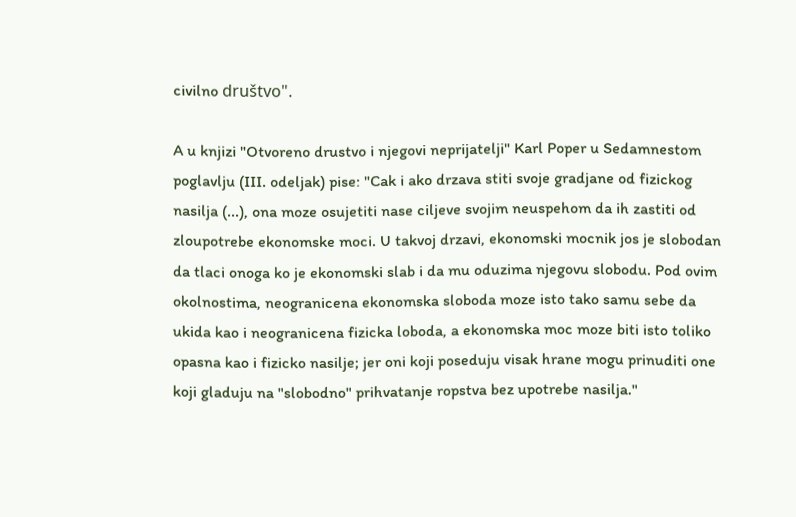civilno društvo".

A u knjizi "Otvoreno drustvo i njegovi neprijatelji" Karl Poper u Sedamnestom poglavlju (III. odeljak) pise: "Cak i ako drzava stiti svoje gradjane od fizickog nasilja (...), ona moze osujetiti nase ciljeve svojim neuspehom da ih zastiti od zloupotrebe ekonomske moci. U takvoj drzavi, ekonomski mocnik jos je slobodan da tlaci onoga ko je ekonomski slab i da mu oduzima njegovu slobodu. Pod ovim okolnostima, neogranicena ekonomska sloboda moze isto tako samu sebe da ukida kao i neogranicena fizicka loboda, a ekonomska moc moze biti isto toliko opasna kao i fizicko nasilje; jer oni koji poseduju visak hrane mogu prinuditi one koji gladuju na "slobodno" prihvatanje ropstva bez upotrebe nasilja."